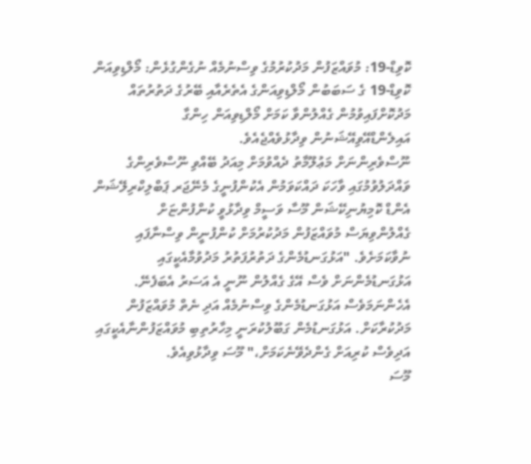ކޮވިޑް-19: މުވައްޒަފުން މަދުކުރުމުގެ ވިސްނުމެއް ނުގެންގުޅެން: މޯލްޑިވިއަން
ކޮވިޑް-19 ގެ ސަބަބުން މޯލްޑިވިއަންގެ އެތެރެއާއި ބޭރުގެ ދަތުރުތައް މަދުކޮށްފައިވުމުން ގެއްލުންވާ ކަމަށް މޯލްޑިވިއަން ހިންގާ އައިލެންޑްއޭވިއޭޝަނުން ވިދާޅުވެއްޖެއެވެ.
ނޫސްވެރިންނަށް މަޢުލޫމާތު ދެއްވުމަށް މިއަދު ބޭއްވި ނޫސްވެރިންގެ ވައްދަލުވުމުގައި ވާހަކަ ދައްކަވަމުން އެކުންފުނީގެ މެނޭޖަރ ޕަބްލިކްރިލޭޝަން އެންޑް ކޮމިޔުނިކޭޝަން މޫސާ ވަސީމް ވިދާޅުވީ ކުންފުންޏަށް ގެއްލުންވިޔަސް މުވައްޒަފުން މަދުކުރުމަށް ކުންފުނީން ވިސްނާފައި ނުވާކަމަށެވެ. "އަޅުގަނޑުމެންގެ ދަތުރުފަތުރު މަދުވުމާއެކީގައި އަޅުގަނޑުމެންނަށް ވެސް އޭގެ ގެއްލުން ނޫނީ އެ އަސަރު އެބަފެނޭ. އެހެންނަމަވެސް އަޅުގަނޑުމެންގެ ވިސްނުމެއް އަދި ނެތް މުވައްޒަފުން މަދުކުރާކަށް. އަޅުގަނޑުމެން ގަބޫލުކުރަނީ މިހާރުތިބި މުވައްޒަފުންނާއެކީގައި އަދިވެސް ކުރިއަށް ގެންދެވޭނެކަމަށް،" މޫސަ ވިދާޅުވިއެވެ.
މޫސަ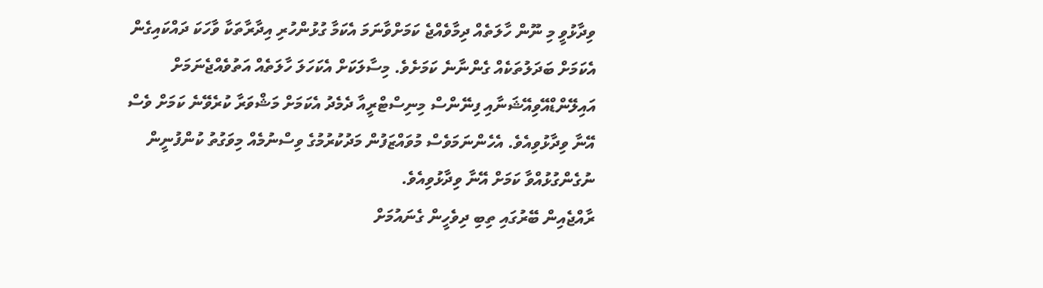ވިދާޅުވީ މި ނޫން ހާލަތެއް ދިމާވެއްޖެ ކަމަށްވާނަމަ އެކަމާ ގުޅުންހުރި އިދާރާތަކާ ވާހަކަ ދައްކައިގެން އެކަމަށް ބަދަލުތަކެއް ގެންނާނެ ކަމަށެވެ. މިސާލަކަށް އެކަހަލަ ހާލަތެއް އަތުވެއްޖެނަމަށް އައިލޭންޑްއޭވިއޭޝަނާއި ފިނޭންސް މިނިސްޓްރީއާ ދެމެދު އެކަމަށް މަޝްވަރާ ކުރެވޭނެ ކަމަށް ވެސް އޭނާ ވިދާޅުވިއެވެ. އެހެންނަމަވެސް މުވައްޒަފުން މަދުކުރުމުގެ ވިސްނުމެއް މިވަގުތު ކުންފުނީން ނުގެންގުޅުއްވާ ކަމަށް އޭނާ ވިދާޅުވިއެވެ.
ރާއްޖެއިން ބޭރުގައި ތިބި ދިވެހީން ގެނައުމަށް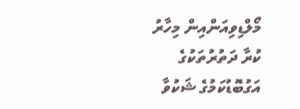މޯލްޑިވިއަންއިން މިހާރު ކުރާ ދަތުރުތަކުގެ އަގުބޮޑުކަމުގެ ޝަކުވާ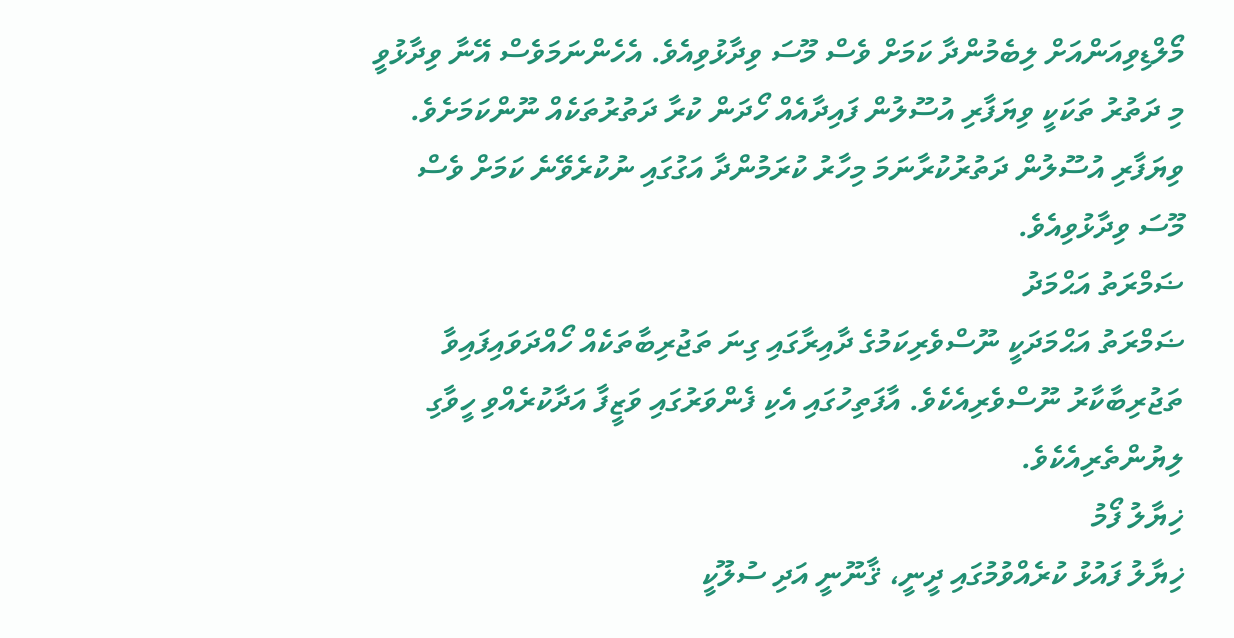މޯލްޑިވިއަންއަށް ލިބެމުންދާ ކަމަށް ވެސް މޫސަ ވިދާޅުވިއެވެ. އެހެންނަމަވެސް އޭނާ ވިދާޅުވީ މި ދަތުރު ތަކަކީ ވިޔަފާރި އުސޫލުން ފައިދާއެއް ހޯދަން ކުރާ ދަތުރުތަކެއް ނޫންކަމަށެވެ. ވިޔަފާރި އުސޫލުން ދަތުރުކުރާނަމަ މިހާރު ކުރަމުންދާ އަގުގައި ނުކުރެވޭނެ ކަމަށް ވެސް މޫސަ ވިދާޅުވިއެވެ.
ޟަމްރަތު އަޙްމަދު
ޟަމްރަތު އަޙްމަދަކީ ނޫސްވެރިކަމުގެ ދާއިރާގައި ގިނަ ތަޖުރިބާތަކެއް ހޯއްދަވައިފައިވާ ތަޖުރިބާކާރު ނޫސްވެރިއެކެވެ. އާފަތިހުގައި އެކި ފެންވަރުގައި ވަޒީފާ އަދާކުރެއްވި ހީވާގި ލިޔުންތެރިއެކެވެ.
ޚިޔާލު ފޯމު
ޚިޔާލު ފައުޅު ކުރެއްވުމުގައި ދީނީ، ޤާނޫނީ އަދި ސުލޫކީ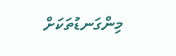މިންގަނޑުތަކަށް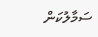ސަމާލުކަން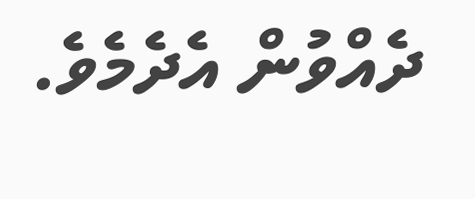ދެއްވުން އެދެމެވެ.